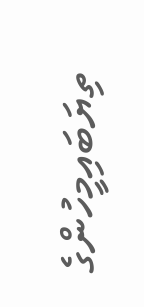ތިޔަބައިމީހުންގެ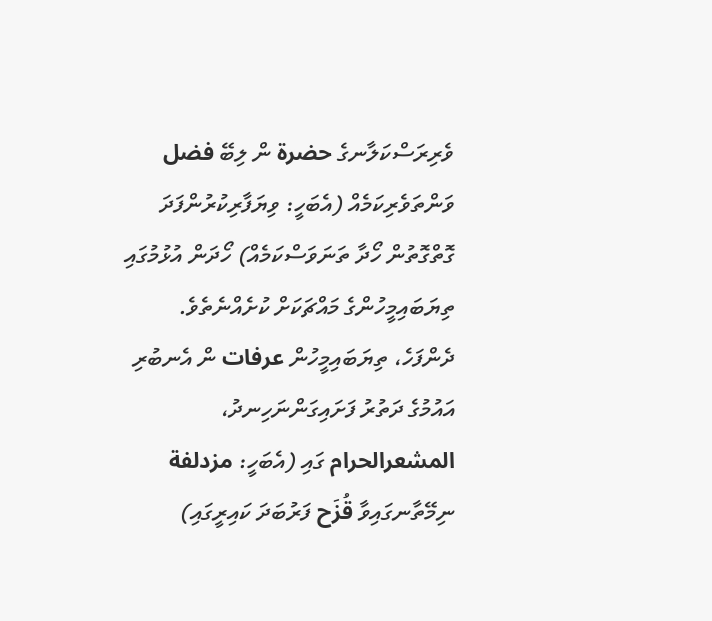ވެރިރަސްކަލާނގެ حضرة ން ލިބޭ فضل ވަންތަވެރިކަމެއް (އެބަހީ: ވިޔަފާރިކުރުންފަދަ ގޮތްގޮތުން ހޯދާ ތަނަވަސްކަމެއް) ހޯދަން އުޅުމުގައި ތިޔަބައިމީހުންގެ މައްޗަކަށް ކުށެއްނެތެވެ. ދެންފަހެ، ތިޔަބައިމީހުން عرفات ން އެނބުރި އައުމުގެ ދަތުރު ފަށައިގަންނަހިނދު، المشعرالحرام ގައި (އެބަހީ: مزدلفة ނިމޭތާނގައިވާ قُزَح ފަރުބަދަ ކައިރީގައި)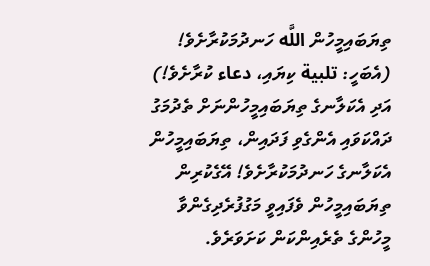ތިޔަބައިމީހުން اللَّه ހަނދުމަކުރާށެވެ! (އެބަހީ: تلبية ކިޔައި، دعاء ކުރާށެވެ!) އަދި އެކަލާނގެ ތިޔަބައިމީހުންނަށް ތެދުމަގު ދައްކަވައި އެންގެވި ފަދައިން، ތިޔަބައިމީހުން އެކަލާނގެ ހަނދުމަކުރާށެވެ! އޭގެކުރިން ތިޔަބައިމީހުން ވެފައިވީ މަގުފުރެދިގެންވާ މީހުންގެ ތެރެއިންކަން ކަށަވަރެވެ.